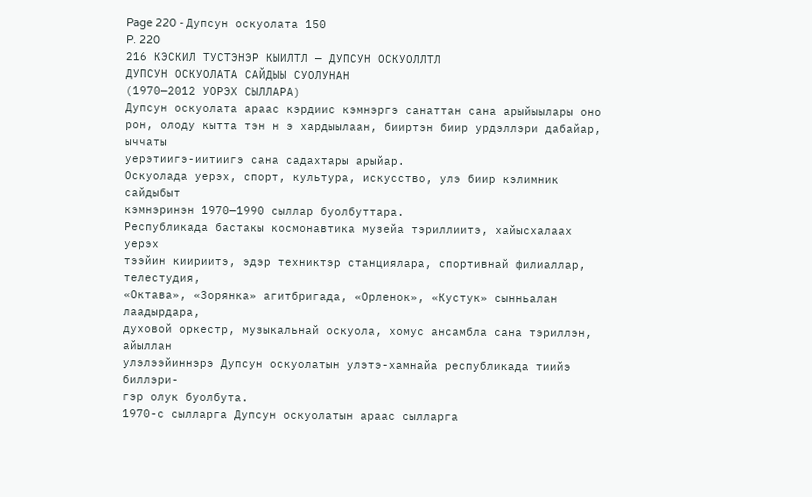Page 220 - Дупсун оскуолата 150
P. 220
216 КЭСКИЛ ТУСТЭНЭР КЫИЛТЛ — ДУПСУН ОСКУОЛЛТЛ
ДУПСУН ОСКУОЛАТА САЙДЫЫ СУОЛУНАН
(1970—2012 УОРЭХ СЫЛЛАРА)
Дупсун оскуолата араас кэрдиис кэмнэргэ санаттан сана арыйыылары оно
рон, олоду кытта тэн н э хардыылаан, бииртэн биир урдэллэри дабайар, ыччаты
уерэтиигэ-иитиигэ сана садахтары арыйар.
Оскуолада уерэх, спорт, культура, искусство, улэ биир кэлимник сайдыбыт
кэмнэринэн 1970—1990 сыллар буолбуттара.
Республикада бастакы космонавтика музейа тэриллиитэ, хайысхалаах уерэх
тээйин киириитэ, эдэр техниктэр станциялара, спортивнай филиаллар, телестудия,
«Октава», «Зорянка» агитбригада, «Орленок», «Кустук» сынньалан лаадырдара,
духовой оркестр, музыкальнай оскуола, хомус ансамбла сана тэриллэн, айыллан
улэлээйиннэрэ Дупсун оскуолатын улэтэ-хамнайа республикада тиийэ биллэри-
гэр олук буолбута.
1970-с сылларга Дупсун оскуолатын араас сылларга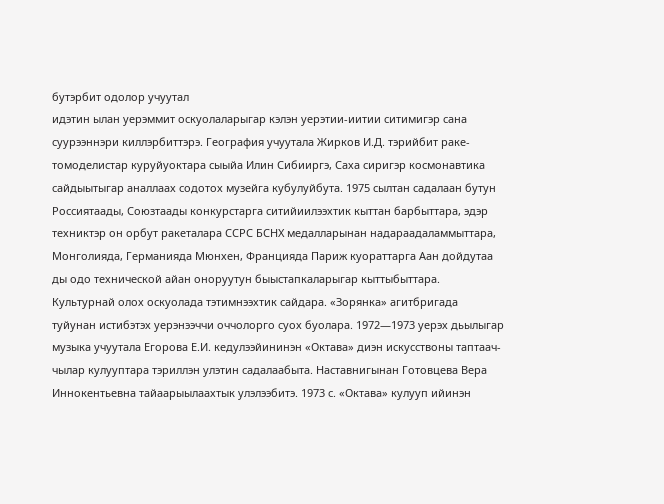бутэрбит одолор учуутал
идэтин ылан уерэммит оскуолаларыгар кэлэн уерэтии-иитии ситимигэр сана
суурээннэри киллэрбиттэрэ. География учуутала Жирков И.Д. тэрийбит раке-
томоделистар куруйуоктара сыыйа Илин Сибииргэ, Саха сиригэр космонавтика
сайдыытыгар аналлаах содотох музейга кубулуйбута. 1975 сылтан садалаан бутун
Россиятаады, Союзтаады конкурстарга ситийиилээхтик кыттан барбыттара, эдэр
техниктэр он орбут ракеталара ССРС БСНХ медалларынан надараадаламмыттара,
Монголияда, Германияда Мюнхен, Францияда Париж куораттарга Аан дойдутаа
ды одо технической айан оноруутун быыстапкаларыгар кыттыбыттара.
Культурнай олох оскуолада тэтимнээхтик сайдара. «Зорянка» агитбригада
туйунан истибэтэх уерэнээччи оччолорго суох буолара. 1972—1973 уерэх дьылыгар
музыка учуутала Егорова Е.И. кедулээйининэн «Октава» диэн искусствоны таптаач-
чылар кулууптара тэриллэн улэтин садалаабыта. Наставнигынан Готовцева Вера
Иннокентьевна тайаарыылаахтык улэлээбитэ. 1973 с. «Октава» кулууп ийинэн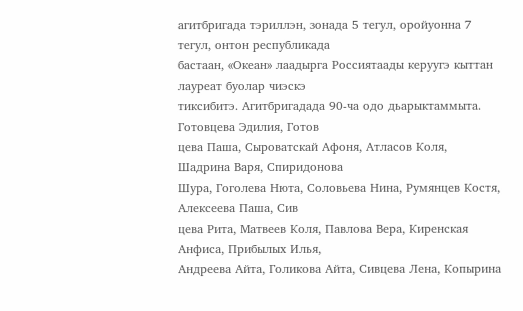агитбригада тэриллэн, зонада 5 тегул, оройуонна 7 тегул, онтон республикада
бастаан, «Океан» лаадырга Россиятаады керуугэ кыттан лауреат буолар чиэскэ
тиксибитэ. Агитбригадада 90-ча одо дьарыктаммыта. Готовцева Эдилия, Готов
цева Паша, Сыроватскай Афоня, Атласов Коля, Шадрина Варя, Спиридонова
Шура, Гоголева Нюта, Соловьева Нина, Румянцев Костя, Алексеева Паша, Сив
цева Рита, Матвеев Коля, Павлова Вера, Киренская Анфиса, Прибылых Илья,
Андреева Айта, Голикова Айта, Сивцева Лена, Копырина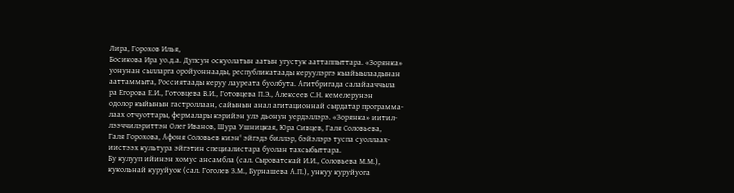Лира, Горохов Илья,
Босикова Ира уо.д.а. Дупсун оскуолатын аатын угустук ааттаппыттара. «Зорянка»
уонунан сылларга оройуоннаады, республикатаады керуулэргэ кыайыылаадынан
ааттаммыта, Россиятаады керуу лауреата буолбута. Агитбригада салайааччыла
ра Егорова Е.И., Готовцева В.И., Готовцева П.Э., Алексеев С.Н. кемелерунэн
одолор кыйынын гастроллаан, сайынын анал агитационнай сырдатар программа-
лаах отчуоттары, фермалары кэрийэн улэ дьонун уердэллэрэ. «Зорянка» иитил-
лээччилэриттэн Олег Иванов, Шура Ушницкая, Юра Сивцев, Галя Соловьева,
Галя Горохова, Афоня Соловьев киэн' эйгэдэ биллэр, бэйэлэрэ туспа суоллаах-
иистээх культура эйгэтин специалистара буолан тахсыбыттара.
Бу кулууп ийинэн хомус ансамбла (сал. Сыроватскай И.И., Соловьева М.М.),
кукольнай куруйуок (сал. Гоголев З.М., Бурнашева А.П.), ункуу куруйуога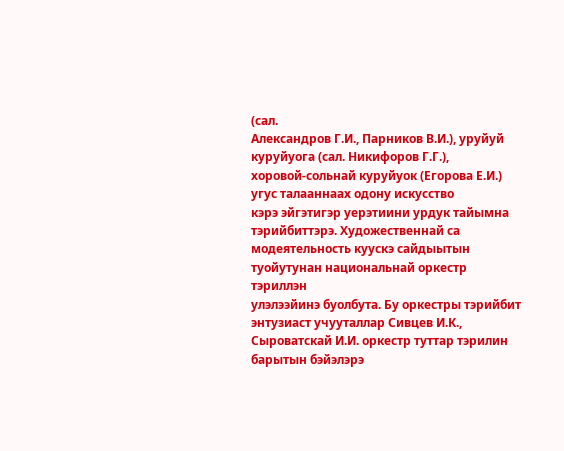(сал.
Александров Г.И., Парников В.И.), уруйуй куруйуога (сал. Никифоров Г.Г.),
хоровой-сольнай куруйуок (Егорова Е.И.) угус талааннаах одону искусство
кэрэ эйгэтигэр уерэтиини урдук тайымна тэрийбиттэрэ. Художественнай са
модеятельность куускэ сайдыытын туойутунан национальнай оркестр тэриллэн
улэлээйинэ буолбута. Бу оркестры тэрийбит энтузиаст учууталлар Сивцев И.К.,
Сыроватскай И.И. оркестр туттар тэрилин барытын бэйэлэрэ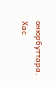онюрбуттара. Хас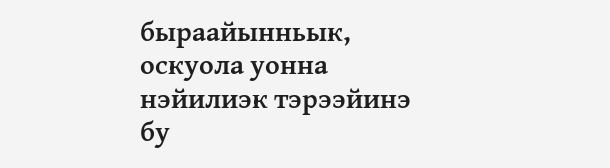быраайынньык, оскуола уонна нэйилиэк тэрээйинэ бу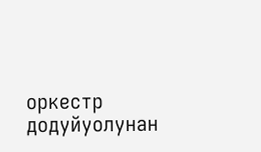оркестр додуйуолунан